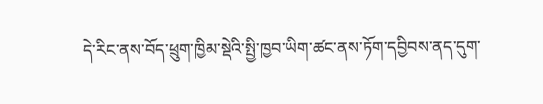དེ་རིང་ནས་བོད་ཕྲུག་ཁྱིམ་སྡེའི་སྤྱི་ཁྱབ་ཡིག་ཚང་ནས་ཏོག་དབྱིབས་ནད་དུག་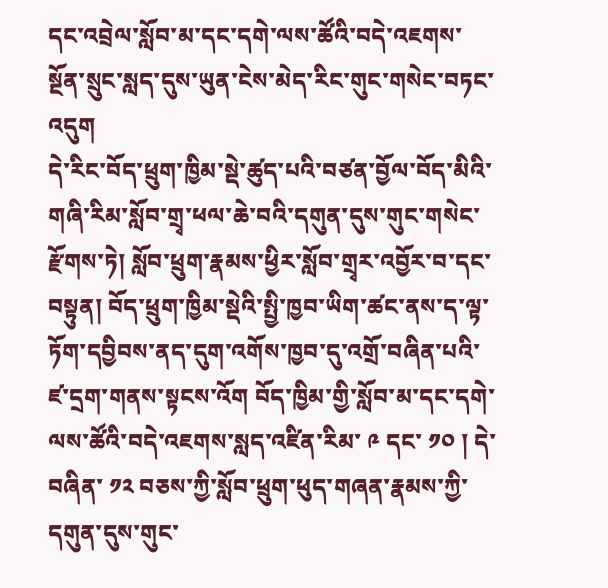དང་འབྲེལ་སློབ་མ་དང་དགེ་ལས་ཚོའི་བདེ་འཇགས་སྔོན་སྲུང་སླད་དུས་ཡུན་ངེས་མེད་རིང་གུང་གསེང་བཏང་འདུག
དེ་རིང་བོད་ཕྲུག་ཁྱིམ་སྡེ་ཚུད་པའི་བཙན་བྱོལ་བོད་མིའི་གཞི་རིམ་སློབ་གྲྭ་ཕལ་ཆེ་བའི་དགུན་དུས་གུང་གསེང་རྫོགས་ཏེ། སློབ་ཕྲུག་རྣམས་ཕྱིར་སློབ་གྲྭར་འབྱོར་བ་དང་བསྟུན། བོད་ཕྲུག་ཁྱིམ་སྡེའི་སྤྱི་ཁྱབ་ཡིག་ཚང་ནས་ད་ལྟ་ཏོག་དབྱིབས་ནད་དུག་འགོས་ཁྱབ་དུ་འགྲོ་བཞིན་པའི་ཛ་དྲག་གནས་སྟངས་འོག བོད་ཁྱིམ་གྱི་སློབ་མ་དང་དགེ་ལས་ཚོའི་བདེ་འཇགས་སླད་འཛིན་རིམ་ ༩ དང་ ༡༠ ། དེ་བཞིན་ ༡༢ བཅས་ཀྱི་སློབ་ཕྲུག་ཕུད་གཞན་རྣམས་ཀྱི་དགུན་དུས་གུང་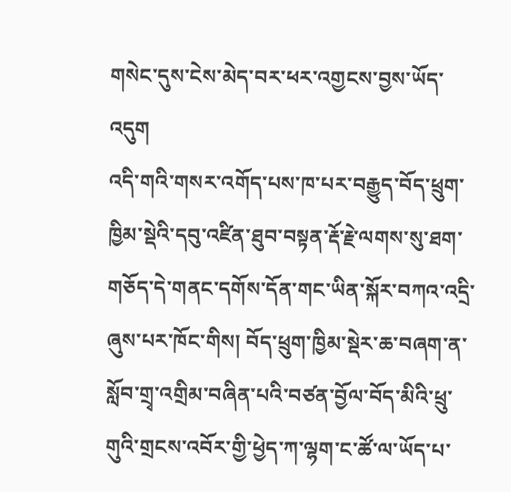གསེང་དུས་ངེས་མེད་བར་ཕར་འགྱངས་བྱས་ཡོད་འདུག
འདི་གའི་གསར་འགོད་པས་ཁ་པར་བརྒྱུད་བོད་ཕྲུག་ཁྱིམ་སྡེའི་དབུ་འཛིན་ཐུབ་བསྟན་རྡོ་རྗེ་ལགས་སུ་ཐག་གཅོད་དེ་གནང་དགོས་དོན་གང་ཡིན་སྐོར་བཀའ་འདྲི་ཞུས་པར་ཁོང་གིས། བོད་ཕྲུག་ཁྱིམ་སྡེར་ཆ་བཞག་ན་སློབ་གྲྭ་འགྲིམ་བཞིན་པའི་བཙན་བྱོལ་བོད་མིའི་ཕྲུ་གུའི་གྲངས་འབོར་གྱི་ཕྱེད་ཀ་ལྷག་ང་ཚོ་ལ་ཡོད་པ་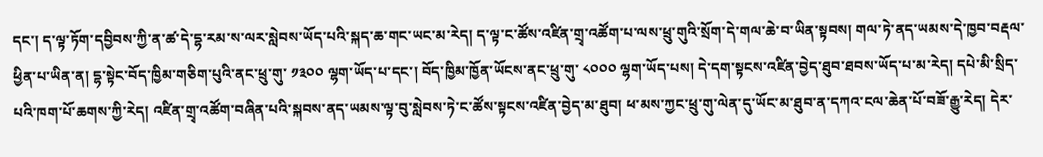དང་། ད་ལྟ་ཏོག་དབྱིབས་ཀྱི་ན་ཚ་དེ་དྷ་རམ་ས་ལར་སླེབས་ཡོད་པའི་སྐད་ཆ་གང་ཡང་མ་རེད། ད་ལྟ་ང་ཚོས་འཛིན་གྲྭ་འཚོག་པ་ལས་ཕྲུ་གུའི་སྲོག་དེ་གལ་ཆེ་བ་ཡིན་སྟབས། གལ་ཏེ་ནད་ཡམས་དེ་ཁྱབ་བརྡལ་ཕྱིན་པ་ཡིན་ན། དྷ་སྟེང་བོད་ཁྱིམ་གཅིག་པུའི་ནང་ཕྲུ་གུ་ ༡༣༠༠ ལྷག་ཡོད་པ་དང་། བོད་ཁྱིམ་ཁྱོན་ཡོངས་ནང་ཕྲུ་གུ་ ༨༠༠༠ ལྷག་ཡོད་པས། དེ་དག་སྟངས་འཛིན་བྱེད་ཐུབ་ཐབས་ཡོད་པ་མ་རེད། དཔེ་མི་སྲིད་པའི་ཁག་པོ་ཆགས་ཀྱི་རེད། འཛིན་གྲྭ་འཚོག་བཞིན་པའི་སྐབས་ནད་ཡམས་ལྟ་བུ་སླེབས་ཏེ་ང་ཚོས་སྟངས་འཛིན་བྱེད་མ་ཐུབ། ཕ་མས་ཀྱང་ཕྲུ་གུ་ལེན་དུ་ཡོང་མ་ཐུབ་ན་དཀའ་ངལ་ཆེན་པོ་བཟོ་རྒྱུ་རེད། དེར་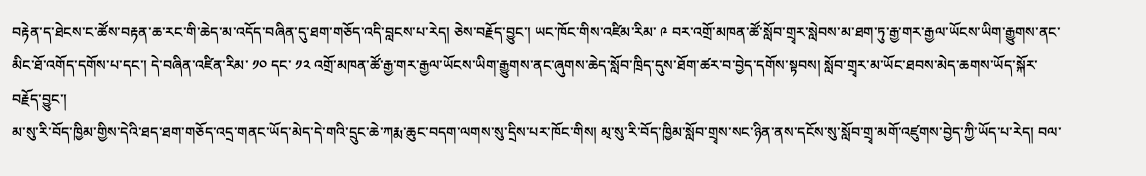བརྟེན་ད་ཐེངས་ང་ཚོས་བརྟན་ཆ་རང་གི་ཆེད་མ་འདོད་བཞིན་དུ་ཐག་གཅོད་འདི་བླངས་པ་རེད། ཅེས་བརྗོད་བྱུང་། ཡང་ཁོང་གིས་འཛིམ་རིམ་ ༩ བར་འགྲོ་མཁན་ཚོ་སློབ་གྲྭར་སླེབས་མ་ཐག་ཏུ་རྒྱ་གར་རྒྱལ་ཡོངས་ཡིག་རྒྱུགས་ནང་མིང་ཐོ་འགོད་དགོས་པ་དང་། དེ་བཞིན་འཛིན་རིམ་ ༡༠ དང་ ༡༢ འགྲོ་མཁན་ཚོ་རྒྱ་གར་རྒྱལ་ཡོངས་ཡིག་རྒྱུགས་ནང་ཞུགས་ཆེད་སློབ་ཁྲིད་དུས་ཐོག་ཚར་བ་བྱེད་དགོས་སྟབས། སློབ་གྲྭར་མ་ཡོང་ཐབས་མེད་ཆགས་ཡོད་སྐོར་བརྗོད་བྱུང་།
མ་སུ་རི་བོད་ཁྱིམ་གྱིས་དེའི་ཐད་ཐག་གཅོད་འདྲ་གནང་ཡོད་མེད་དེ་གའི་དྲུང་ཆེ་ཀརྨ་ཆུང་བདག་ལགས་སུ་དྲིས་པར་ཁོང་གིས། མ྄་སུ་རི་བོད་ཁྱིམ་སློབ་གྲྭས་སང་ཉིན་ནས་དངོས་སུ་སློབ་གྲྭ་མགོ་འཛུགས་བྱེད་ཀྱི་ཡོད་པ་རེད། བལ་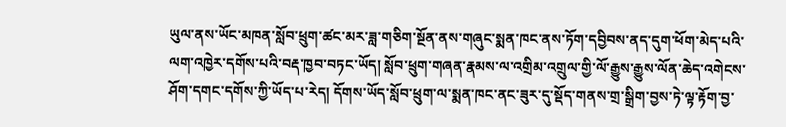ཡུལ་ནས་ཡོང་མཁན་སློབ་ཕྲུག་ཚང་མར་ཟླ་གཅིག་སྔོན་ནས་གཞུང་སྨན་ཁང་ནས་ཏོག་དབྱིབས་ནད་དུག་ཕོག་མེད་པའི་ལག་འཁྱེར་དགོས་པའི་བརྡ་ཁྱབ་བཏང་ཡོད། སློབ་ཕྲུག་གཞན་རྣམས་ལ་འགྲིམ་འགྲུལ་གྱི་ལོ་རྒྱུས་རྒྱུས་ལོན་ཆེད་འགེངས་ཤོག་དགང་དགོས་ཀྱི་ཡོད་པ་རེད། དོགས་ཡོད་སློབ་ཕྲུག་ལ་སྨན་ཁང་ནང་ཟུར་དུ་སྡོད་གནས་གྲ་སྒྲིག་བྱས་ཏེ་ལྟ་རྟོག་བྱ་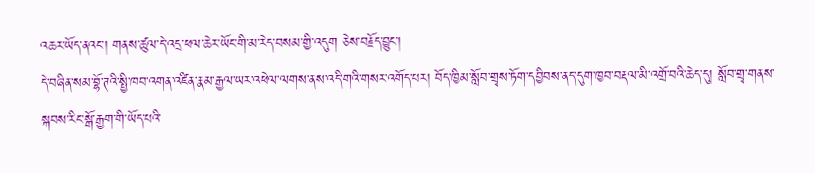འཆར་ཡོད་ནའང་། གནས་ཚུལ་དེ་འདྲ་ཕལ་ཆེར་ཡོང་གི་མ་རེད་བསམ་གྱི་འདུག ཅེས་བརྗོད་བྱུང་།
དེ་བཞིན་སམ་བྷོ་ཊའི་སྤྱི་ཁབ་འགན་འཛིན་རྣམ་རྒྱལ་ཡར་འཕེལ་ལགས་ནས་འདི་གའི་གསར་འགོད་པར། བོད་ཁྱིམ་སློབ་གྲྭས་ཏོག་དབྱིབས་ནད་དུག་ཁྱབ་བརྡལ་མི་འགྲོ་བའི་ཆེད་དུ། སློབ་གྲྭ་གནས་སྐབས་རིང་སྒོ་རྒྱག་གི་ཡོད་པའི་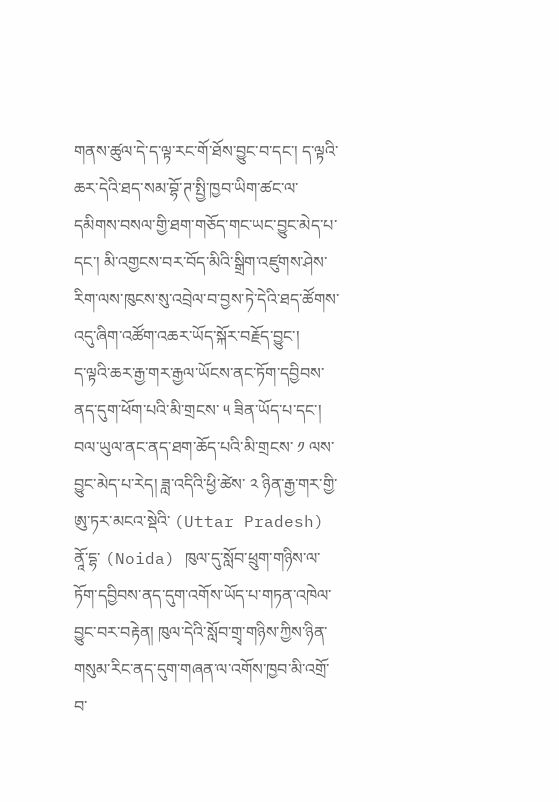གནས་ཚུལ་དེ་ད་ལྟ་རང་གོ་ཐོས་བྱུང་བ་དང་། ད་ལྟའི་ཆར་དེའི་ཐད་སམ་བྷོ་ཊ་སྤྱི་ཁྱབ་ཡིག་ཚང་ལ་དམིགས་བསལ་གྱི་ཐག་གཅོད་གང་ཡང་བྱུང་མེད་པ་དང་། མི་འགྱངས་བར་བོད་མིའི་སྒྲིག་འཛུགས་ཤེས་རིག་ལས་ཁུངས་སུ་འབྲེལ་བ་བྱས་ཏེ་དེའི་ཐད་ཚོགས་འདུ་ཞིག་འཚོག་འཆར་ཡོད་སྐོར་བརྗོད་བྱུང་།
ད་ལྟའི་ཆར་རྒྱ་གར་རྒྱལ་ཡོངས་ནང་ཏོག་དབྱིབས་ནད་དུག་ཕོག་པའི་མི་གྲངས་ ༥ ཟིན་ཡོད་པ་དང་། བལ་ཡུལ་ནང་ནད་ཐག་ཆོད་པའི་མི་གྲངས་ ༡ ལས་བྱུང་མེད་པ་རེད། ཟླ་འདིའི་ཕྱི་ཚེས་ ༢ ཉིན་རྒྱ་གར་གྱི་ཨུ་ཏར་མངའ་སྡེའི་ (Uttar Pradesh) ནཱོ་དྷ་ (Noida) ཁུལ་དུ་སློབ་ཕྲུག་གཉིས་ལ་ཏོག་དབྱིབས་ནད་དུག་འགོས་ཡོད་པ་གཏན་འཁེལ་བྱུང་བར་བརྟེན། ཁུལ་དེའི་སློབ་གྲྭ་གཉིས་ཀྱིས་ཉིན་གསུམ་རིང་ནད་དུག་གཞན་ལ་འགོས་ཁྱབ་མི་འགྲོ་བ་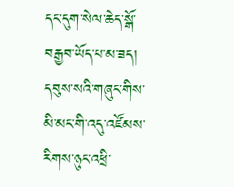དང་དུག་སེལ་ཆེད་སྒོ་བརྒྱབ་ཡོད་པ་མ་ཟད། དབུས་སའི་གཞུང་གིས་མི་མང་གི་འདུ་འཛོམས་རིགས་ཉུང་འཕྲི་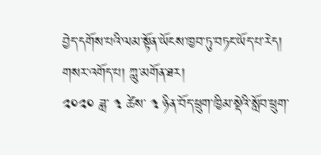བྱེད་དགོས་པའི་ལམ་སྟོན་ཡོངས་ཁྱབ་ཏུ་བཏང་ཡོད་པ་རེད།
གསར་འགོད་པ། ཀླུ་མགོན་ཐར།
༢༠༢༠ ཟླ་ ༣ ཚེས་ ༣ ཉིན་བོད་ཕྲུག་ཁྱིམ་སྡེའི་སློབ་ཕྲུག་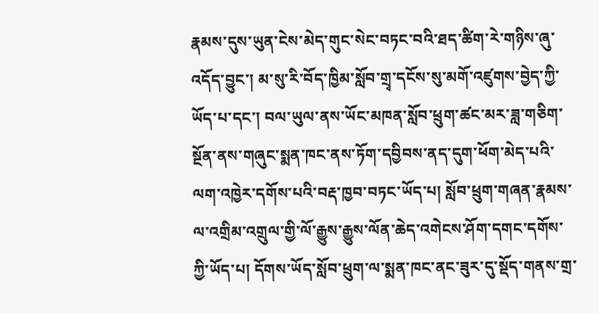རྣམས་དུས་ཡུན་ངེས་མེད་གུང་སེང་བཏང་བའི་ཐད་ཚིག་རེ་གཉིས་ཞུ་འདོད་བྱུང་། མ་སུ་རི་བོད་ཁྱིམ་སློབ་གྲྭ་དངོས་སུ་མགོ་འཛུགས་བྱེད་ཀྱི་ཡོད་པ་དང་། བལ་ཡུལ་ནས་ཡོང་མཁན་སློབ་ཕྲུག་ཚང་མར་ཟླ་གཅིག་སྔོན་ནས་གཞུང་སྨན་ཁང་ནས་ཏོག་དབྱིབས་ནད་དུག་ཕོག་མེད་པའི་ལག་འཁྱེར་དགོས་པའི་བརྡ་ཁྱབ་བཏང་ཡོད་པ། སློབ་ཕྲུག་གཞན་རྣམས་ལ་འགྲིམ་འགྲུལ་གྱི་ལོ་རྒྱུས་རྒྱུས་ལོན་ཆེད་འགེངས་ཤོག་དགང་དགོས་ཀྱི་ཡོད་པ། དོགས་ཡོད་སློབ་ཕྲུག་ལ་སྨན་ཁང་ནང་ཟུར་དུ་སྡོད་གནས་གྲ་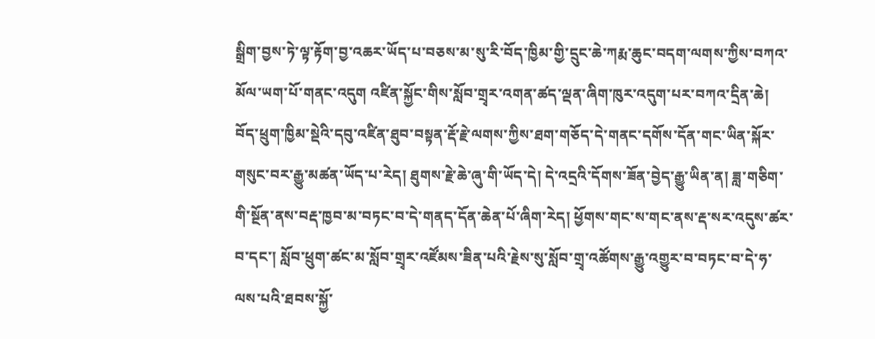སྒྲིག་བྱས་ཏེ་ལྟ་རྟོག་བྱ་འཆར་ཡོད་པ་བཅས་མ་སུ་རི་བོད་ཁྱིམ་གྱི་དྲུང་ཆེ་ཀརྨ་ཆུང་བདག་ལགས་ཀྱིས་བཀའ་མོལ་ཡག་པོ་གནང་འདུག འཛིན་སྐྱོང་གིས་སློབ་གྲྭར་འགན་ཚད་ལྡན་ཞིག་ཁུར་འདུག་པར་བཀའ་དྲིན་ཆེ།
བོད་ཕྲུག་ཁྱིམ་སྡེའི་དབུ་འཛིན་ཐུབ་བསྟན་རྡོ་རྗེ་ལགས་ཀྱིས་ཐག་གཅོད་དེ་གནང་དགོས་དོན་གང་ཡིན་སྐོར་གསུང་བར་རྒྱུ་མཚན་ཡོད་པ་རེད། ཐུགས་རྗེ་ཆེ་ཞུ་གི་ཡོད་དེ། དེ་འདྲའི་དོགས་ཟོན་བྱེད་རྒྱུ་ཡིན་ན། ཟླ་གཅིག་གི་སྔོན་ནས་བརྡ་ཁྱབ་མ་བཏང་བ་དེ་གནད་དོན་ཆེན་པོ་ཞིག་རེད། ཕྱོགས་གང་ས་གང་ནས་རྡ་སར་འདུས་ཚར་བ་དང་། སློབ་ཕྲུག་ཚང་མ་སློབ་གྲྭར་འཛོམས་ཟིན་པའི་རྗེས་སུ་སློབ་གྲྭ་འཚོགས་རྒྱུ་འགྱུར་བ་བཏང་བ་དེ་ཧ་ལས་པའི་ཐབས་སྐྱོ་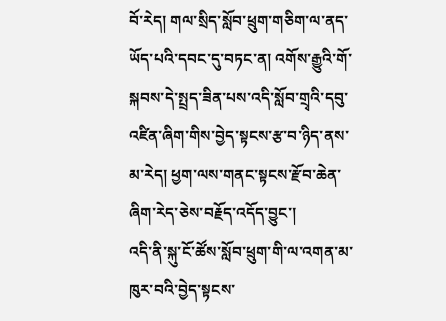བོ་རེད། གལ་སྲིད་སློབ་ཕྲུག་གཅིག་ལ་ནད་ཡོད་པའི་དབང་དུ་བཏང་ན། འགོས་རྒྱུའི་གོ་སྐབས་དེ་སྤྲད་ཟིན་པས་འདི་སློབ་གྲྭའི་དབུ་འཛིན་ཞིག་གིས་བྱེད་སྟངས་རྩ་བ་ཉིད་ནས་མ་རེད། ཕྱག་ལས་གནང་སྟངས་རྫོབ་ཆེན་ཞིག་རེད་ཅེས་བརྗོད་འདོད་བྱུང་།
འདི་ནི་སྐུ་ངོ་ཚོས་སློབ་ཕྲུག་གི་ལ་འགན་མ་ཁུར་བའི་བྱེད་སྟངས་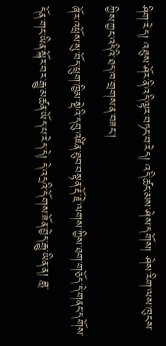ཤིག་རེད། འཐུས་ཤོར་ནི་འདི་ལྟར་བཏང་བ་རེད། འདི་ཚང་མས་ཤེས་དགོས། ཤེས་རིག་ལས་ཁུངས་ཀྱིས་ཀྱང་འདིའི་ཐད་ཁ་གྲགས་ན་བཟང་།
ཞོར་འཕྲོས་སུ་བོད་ཕྲུག་ཁྱིམ་སྡེའི་དབུ་འཛིན་ཐུབ་བསྟན་རྡོ་རྗེ་ལགས་ཀྱིས་ཐག་གཅོད་དེ་གནང་དགོས་དོན་གང་ཡིན་སྐོར་བར་རྒྱུ་མཚན་ཡོད་པ་རེད་དེ། དེ་འདྲའི་དོགས་ཟོན་བྱེད་རྒྱུ་ཡིན་ན། ཟླ་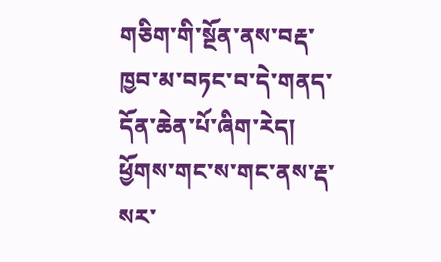གཅིག་གི་སྔོན་ནས་བརྡ་ཁྱབ་མ་བཏང་བ་དེ་གནད་དོན་ཆེན་པོ་ཞིག་རེད། ཕྱོགས་གང་ས་གང་ནས་རྡ་སར་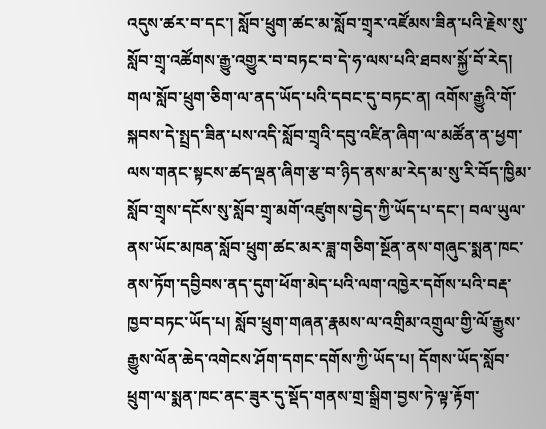འདུས་ཚར་བ་དང་། སློབ་ཕྲུག་ཚང་མ་སློབ་གྲྭར་འཛོམས་ཟིན་པའི་རྗེས་སུ་སློབ་གྲྭ་འཚོགས་རྒྱུ་འགྱུར་བ་བཏང་བ་དེ་ཧ་ལས་པའི་ཐབས་སྐྱོ་བོ་རེད། གལ་སློབ་ཕྲུག་ཅིག་ལ་ནད་ཡོད་པའི་དབང་དུ་བཏང་ན། འགོས་རྒྱུའི་གོ་སྐབས་དེ་སྤྲད་ཟིན་པས་འདི་སློབ་གྲྭའི་དབུ་འཛིན་ཞིག་ལ་མཚོན་ན་ཕྱག་ལས་གནང་སྟངས་ཚད་ལྡན་ཞིག་རྩ་བ་ཉིད་ནས་མ་རེད་མ་སུ་རི་བོད་ཁྱིམ་སློབ་གྲྭས་དངོས་སུ་སློབ་གྲྭ་མགོ་འཛུགས་བྱེད་ཀྱི་ཡོད་པ་དང་། བལ་ཡུལ་ནས་ཡོང་མཁན་སློབ་ཕྲུག་ཚང་མར་ཟླ་གཅིག་སྔོན་ནས་གཞུང་སྨན་ཁང་ནས་ཏོག་དབྱིབས་ནད་དུག་ཕོག་མེད་པའི་ལག་འཁྱེར་དགོས་པའི་བརྡ་ཁྱབ་བཏང་ཡོད་པ། སློབ་ཕྲུག་གཞན་རྣམས་ལ་འགྲིམ་འགྲུལ་གྱི་ལོ་རྒྱུས་རྒྱུས་ལོན་ཆེད་འགེངས་ཤོག་དགང་དགོས་ཀྱི་ཡོད་པ། དོགས་ཡོད་སློབ་ཕྲུག་ལ་སྨན་ཁང་ནང་ཟུར་དུ་སྡོད་གནས་གྲ་སྒྲིག་བྱས་ཏེ་ལྟ་རྟོག་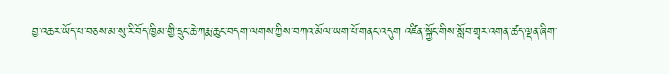བྱ་འཆར་ཡོད་པ་བཅས་མ་སུ་རི་བོད་ཁྱིམ་གྱི་དྲུང་ཆེ་ཀརྨ་ཆུང་བདག་ལགས་ཀྱིས་བཀའ་མོལ་ཡག་པོ་གནང་འདུག འཛིན་སྐྱོང་གིས་སློབ་གྲྭར་འགན་ཚད་ལྡན་ཞིག་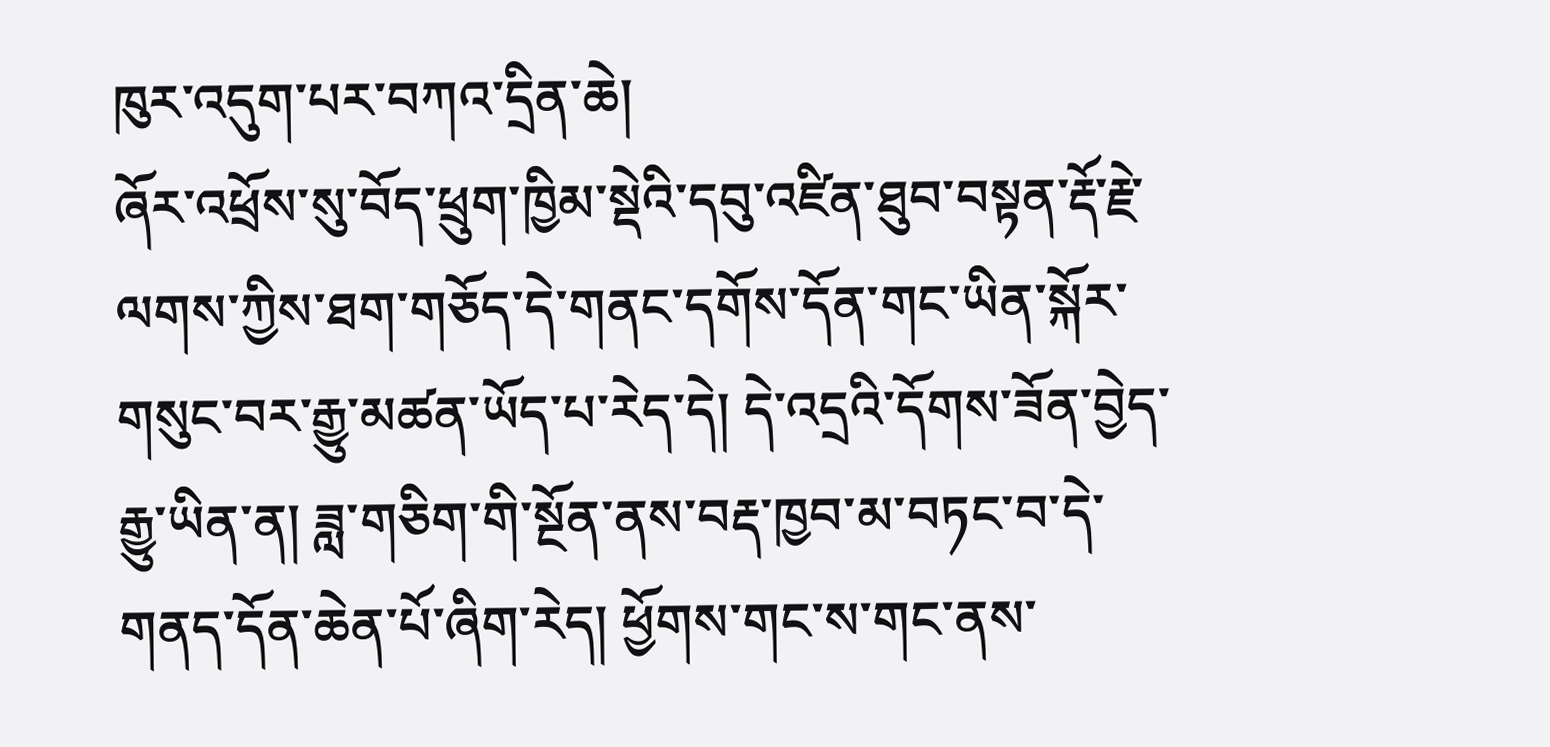ཁུར་འདུག་པར་བཀའ་དྲིན་ཆེ།
ཞོར་འཕྲོས་སུ་བོད་ཕྲུག་ཁྱིམ་སྡེའི་དབུ་འཛིན་ཐུབ་བསྟན་རྡོ་རྗེ་ལགས་ཀྱིས་ཐག་གཅོད་དེ་གནང་དགོས་དོན་གང་ཡིན་སྐོར་གསུང་བར་རྒྱུ་མཚན་ཡོད་པ་རེད་དེ། དེ་འདྲའི་དོགས་ཟོན་བྱེད་རྒྱུ་ཡིན་ན། ཟླ་གཅིག་གི་སྔོན་ནས་བརྡ་ཁྱབ་མ་བཏང་བ་དེ་གནད་དོན་ཆེན་པོ་ཞིག་རེད། ཕྱོགས་གང་ས་གང་ནས་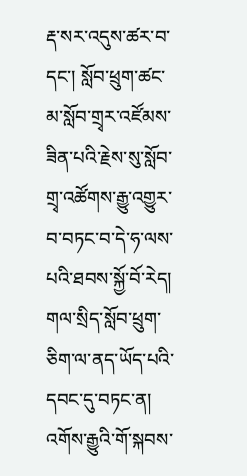རྡ་སར་འདུས་ཚར་བ་དང་། སློབ་ཕྲུག་ཚང་མ་སློབ་གྲྭར་འཛོམས་ཟིན་པའི་རྗེས་སུ་སློབ་གྲྭ་འཚོགས་རྒྱུ་འགྱུར་བ་བཏང་བ་དེ་ཧ་ལས་པའི་ཐབས་སྐྱོ་བོ་རེད། གལ་སྲིད་སློབ་ཕྲུག་ཅིག་ལ་ནད་ཡོད་པའི་དབང་དུ་བཏང་ན། འགོས་རྒྱུའི་གོ་སྐབས་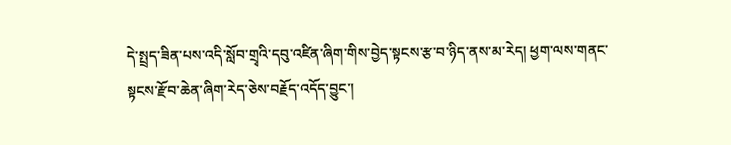དེ་སྤྲད་ཟིན་པས་འདི་སློབ་གྲྭའི་དབུ་འཛིན་ཞིག་གིས་བྱེད་སྟངས་རྩ་བ་ཉིད་ནས་མ་རེད། ཕྱག་ལས་གནང་སྟངས་རྫོབ་ཆེན་ཞིག་རེད་ཅེས་བརྗོད་འདོད་བྱུང་།